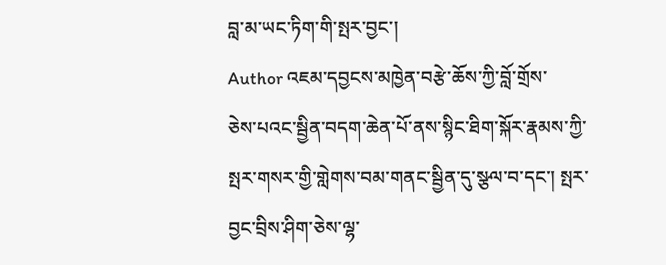བླ་མ་ཡང་ཏིག་གི་སྤར་བྱང་།
Author འཇམ་དབྱངས་མཁྱེན་བརྩེ་ཆོས་ཀྱི་བློ་གྲོས་
ཅེས་པའང་སྦྱིན་བདག་ཆེན་པོ་ནས་སྙིང་ཐིག་སྐོར་རྣམས་ཀྱི་སྤར་གསར་གྱི་གླེགས་བམ་གནང་སྦྱིན་དུ་སྩལ་བ་དང་། སྤར་བྱང་བྲིས་ཤིག་ཅེས་ལྷ་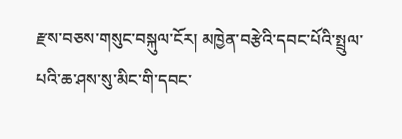རྫས་བཅས་གསུང་བསྐུལ་ངོར། མཁྱེན་བརྩེའི་དབང་པོའི་སྤྲུལ་པའི་ཆ་ཤས་སུ་མིང་གི་དབང་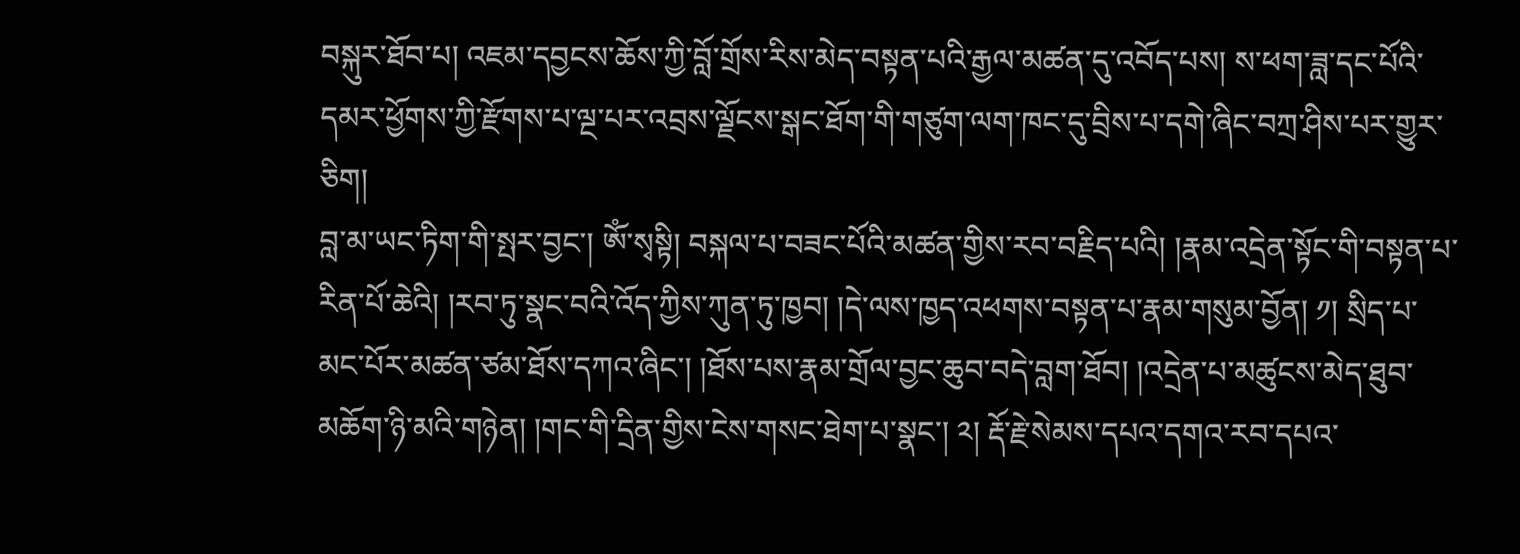བསྐུར་ཐོབ་པ། འཇམ་དབྱངས་ཆོས་ཀྱི་བློ་གྲོས་རིས་མེད་བསྟན་པའི་རྒྱལ་མཚན་དུ་འབོད་པས། ས་ཕག་ཟླ་དང་པོའི་དམར་ཕྱོགས་ཀྱི་རྫོགས་པ་ལྔ་པར་འབྲས་ལྗོངས་སྒང་ཐོག་གི་གཙུག་ལག་ཁང་དུ་བྲིས་པ་དགེ་ཞིང་བཀྲ་ཤིས་པར་གྱུར་ཅིག།
བླ་མ་ཡང་ཏིག་གི་སྤར་བྱང་། ཨོཾ་སྭསྟི། བསྐལ་པ་བཟང་པོའི་མཚན་གྱིས་རབ་བརྗིད་པའི། །རྣམ་འདྲེན་སྟོང་གི་བསྟན་པ་རིན་པོ་ཆེའི། །རབ་ཏུ་སྣང་བའི་འོད་ཀྱིས་ཀུན་ཏུ་ཁྱབ། །དེ་ལས་ཁྱད་འཕགས་བསྟན་པ་རྣམ་གསུམ་བྱོན། ༡། སྲིད་པ་མང་པོར་མཚན་ཙམ་ཐོས་དཀའ་ཞིང་། །ཐོས་པས་རྣམ་གྲོལ་བྱང་ཆུབ་བདེ་བླག་ཐོབ། །འདྲེན་པ་མཚུངས་མེད་ཐུབ་མཆོག་ཉི་མའི་གཉེན། །གང་གི་དྲིན་གྱིས་ངེས་གསང་ཐེག་པ་སྣང་། ༢། རྡོ་རྗེ་སེམས་དཔའ་དགའ་རབ་དཔའ་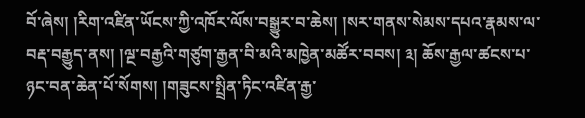བོ་ཞེས། །རིག་འཛིན་ཡོངས་ཀྱི་འཁོར་ལོས་བསྒྱུར་བ་ཆེས། །སར་གནས་སེམས་དཔའ་རྣམས་ལ་བརྡ་བརྒྱུད་ནས། །ལྔ་བརྒྱའི་གཙུག་རྒྱན་བི་མའི་མཁྱེན་མཚོར་བབས། ༣། ཆོས་རྒྱལ་ཚངས་པ་ཉང་བན་ཆེན་པོ་སོགས། །གཟུངས་སྤྲིན་ཏིང་འཛིན་རྒྱ་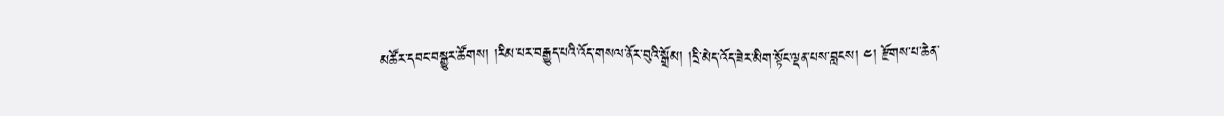མཚོར་དབང་བསྒྱུར་ཚོགས། །རིམ་པར་བརྒྱུད་པའི་འོད་གསལ་ནོར་བུའི་སྒྲོམ། །དྲི་མེད་འོད་ཟེར་མིག་སྟོང་ལྡན་པས་བླངས། ༤། རྫོགས་པ་ཆེན་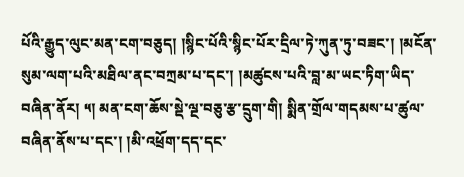པོའི་རྒྱུད་ལུང་མན་ངག་བཅུད། །སྙིང་པོའི་སྙིང་པོར་དྲིལ་ཏེ་ཀུན་ཏུ་བཟང་། །མངོན་སུམ་ལག་པའི་མཐིལ་ནང་བཀྲམ་པ་དང་། །མཚུངས་པའི་བླ་མ་ཡང་ཏིག་ཡིད་བཞིན་ནོར། ༥། མན་ངག་ཆོས་སྡེ་ལྔ་བཅུ་རྩ་དྲུག་གི། སྨིན་གྲོལ་གདམས་པ་ཚུལ་བཞིན་ནོས་པ་དང་། །མི་འཕྲོག་དད་དང་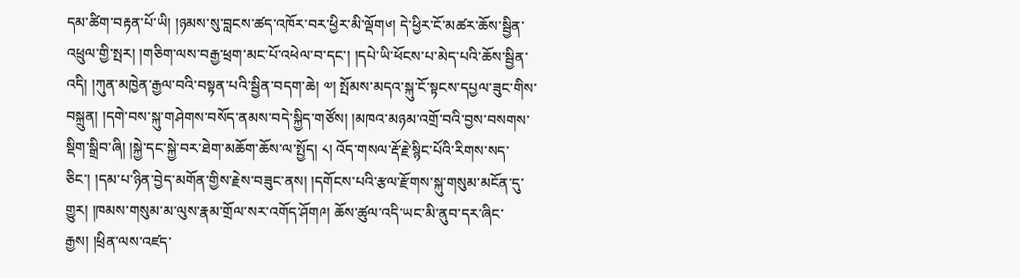དམ་ཚིག་བརྟན་པོ་ཡི། །ཉམས་སུ་བླངས་ཚད་འཁོར་བར་ཕྱིར་མི་ལྡོག༦། དེ་ཕྱིར་ངོ་མཚར་ཆོས་སྦྱིན་འཕྲུལ་གྱི་སྤར། །གཅིག་ལས་བརྒྱ་ཕྲག་མང་པོ་འཕེལ་བ་དང་། །དཔེ་ཡི་ཕོངས་པ་མེད་པའི་ཆོས་སྦྱིན་འདི། །ཀུན་མཁྱེན་རྒྱལ་བའི་བསྟན་པའི་སྦྱིན་བདག་ཆེ། ༧། སྤོམས་མདའ་སྐུ་ངོ་སྟངས་དཔྱལ་ཟུང་གིས་བསྐྲུན། །དགེ་བས་སྐུ་གཤེགས་བསོད་ནམས་བདེ་སྐྱིད་གཙོས། །མཁའ་མཉམ་འགྲོ་བའི་བྱས་བསགས་སྡིག་སྒྲིབ་ཞི། །སྐྱེ་དང་སྐྱེ་བར་ཐེག་མཆོག་ཆོས་ལ་སྤྱོད། ༨། འོད་གསལ་རྡོ་རྗེ་སྙིང་པོའི་རིགས་སད་ཅིང་། །དམ་པ་ཉིན་བྱེད་མགོན་གྱིས་རྗེས་བཟུང་ནས། །དགོངས་པའི་རྩལ་རྫོགས་སྐུ་གསུམ་མངོན་དུ་གྱུར། །ཁམས་གསུམ་མ་ལུས་རྣམ་གྲོལ་སར་འགོད་ཤོག༩། ཆོས་ཚུལ་འདི་ཡང་མི་ནུབ་དར་ཞིང་རྒྱས། །ཕྲིན་ལས་འཛད་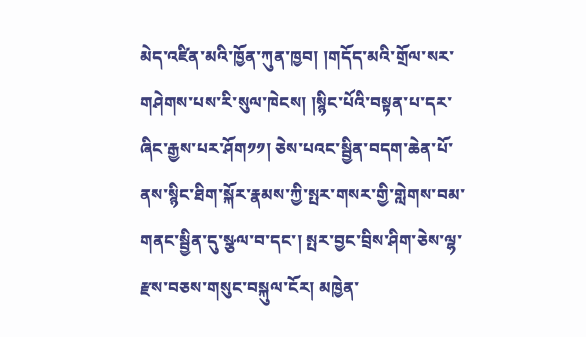མེད་འཛིན་མའི་ཁྱོན་ཀུན་ཁྱབ། །གདོད་མའི་གྲོལ་སར་གཤེགས་པས་རི་སུལ་ཁེངས། །སྙིང་པོའི་བསྟན་པ་དར་ཞིང་རྒྱས་པར་ཤོག༡༡། ཅེས་པའང་སྦྱིན་བདག་ཆེན་པོ་ནས་སྙིང་ཐིག་སྐོར་རྣམས་ཀྱི་སྤར་གསར་གྱི་གླེགས་བམ་གནང་སྦྱིན་དུ་སྩལ་བ་དང་། སྤར་བྱང་བྲིས་ཤིག་ཅེས་ལྷ་རྫས་བཅས་གསུང་བསྐུལ་ངོར། མཁྱེན་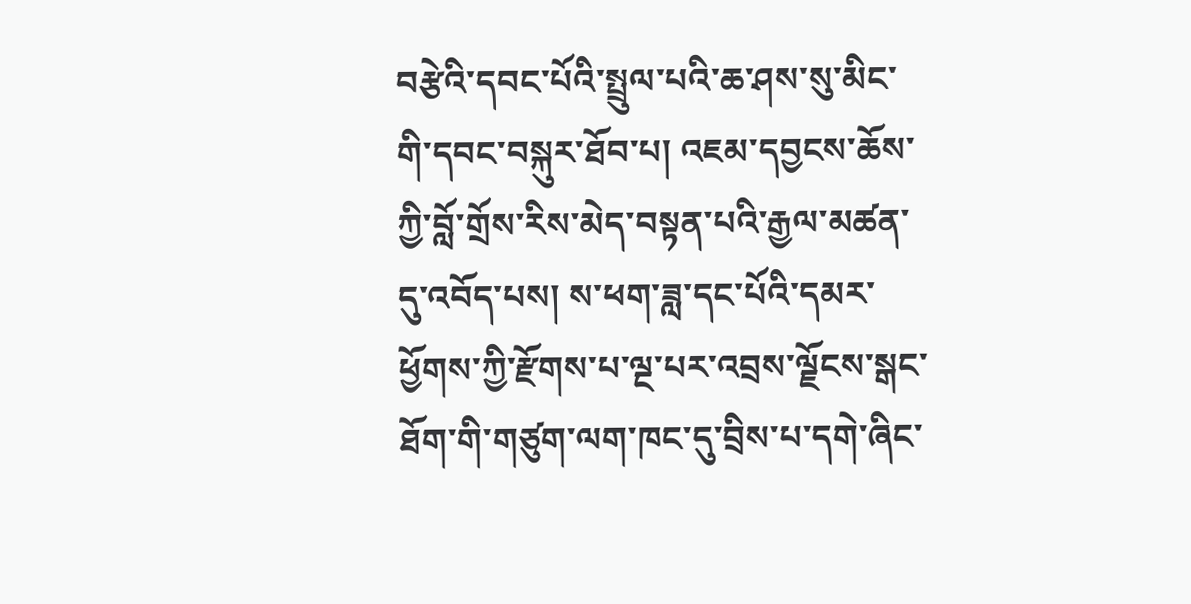བརྩེའི་དབང་པོའི་སྤྲུལ་པའི་ཆ་ཤས་སུ་མིང་གི་དབང་བསྐུར་ཐོབ་པ། འཇམ་དབྱངས་ཆོས་ཀྱི་བློ་གྲོས་རིས་མེད་བསྟན་པའི་རྒྱལ་མཚན་དུ་འབོད་པས། ས་ཕག་ཟླ་དང་པོའི་དམར་ཕྱོགས་ཀྱི་རྫོགས་པ་ལྔ་པར་འབྲས་ལྗོངས་སྒང་ཐོག་གི་གཙུག་ལག་ཁང་དུ་བྲིས་པ་དགེ་ཞིང་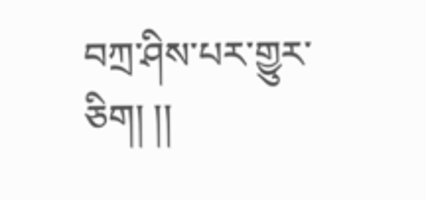བཀྲ་ཤིས་པར་གྱུར་ཅིག། །།